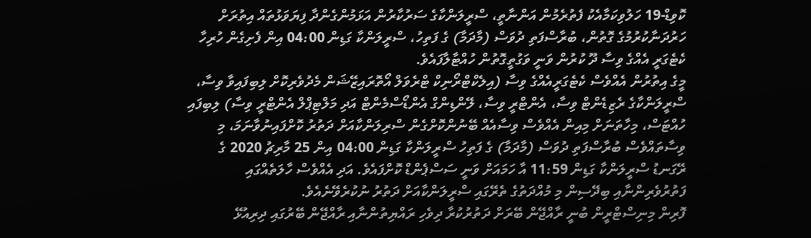ކޮވިޑް-19 ހަލުވިކަމާއެކު ފެތުރެމުން އަންނާތީ، ސްރީލަންކާގެ ސަރުކާރުން އަޅަމުންގެންދާ ފިޔަވަޅުތައް އިތުރަށް ހަރުދަނާކުރުމުގެ ގޮތުން، ބުރާސްފަތި ދުވަސް (މާދަމާ) ގެ ފަތިހު، ސްރީލަންކާ ގަޑިން 04:00 އިން ފެށިގެން ހުރިހާ ކެޓެގަރީ އެއްގެ ވިސާ ދޫ ކުރުން ވަނީ ވަގުތީގޮތުން ހުއްޓާލާފައެވެ.
މީގެ އިތުރުން އެއްވެސް ކެޓެގަރީއެއްގެ ވިސާ (އިލެކްޓްރޯނިކް ޓްރެވަލް އޯތޮރައިޒޭޝަން މެދުވެރިކޮށް ލިބިފައިވާ ވިސާ، ސްރީލަންކާގެ ރެޒިޑެންޓް ވިސާ، އެންޓްރީ ވިސާ، ލޭންޑިންގް އެންޑޯސްމެންޓް އަދި މަލްޓިޕްލް އެންޓްރީ ވިސާ) ލިބިފައި ހުއްޓަސް، މިހާތަނަށް މިއިން އެއްވެސް ވިސާއެއް ބޭނުންކޮށްގެން ސްރިލަންކާއަށް ދަތުރު ކޮށްފައިނުވާނަމަ، މި ވިސާތައްވެސް ބުރާސްފަތި ދުވަސް (މާދަމާ) ގެ ފަތިހު ސްރީލަންކާ ގަޑިން 04:00 އިން 25 މާރިޗު 2020 ގެ ރޭގަނޑު ސްރީލަންކާ ގަޑިން 11:59 އާ ހަމައަށް ވަނީ ސަސްޕެންޑް ކޮށްފައެވެ. އަދި އެއްވެސް ހާލަތެއްގައި ފަތުރުވެރިންނާއި ބިދޭސިން މި މުއްދަތުގެ ތެރޭގައި ސްރީލަންކާއަށް ދަތުރު ނުކުރެވޭނެއެވެ.
ފޮރިން މިނިސްޓްރީން ބުނީ ރާއްޖޭން ބޭރަށް ދަތުރުކުރާ ދިވެހި ރައްޔިތުންނާއި ރާއްޖޭން ބޭރުގައި ދިރިއުޅޭ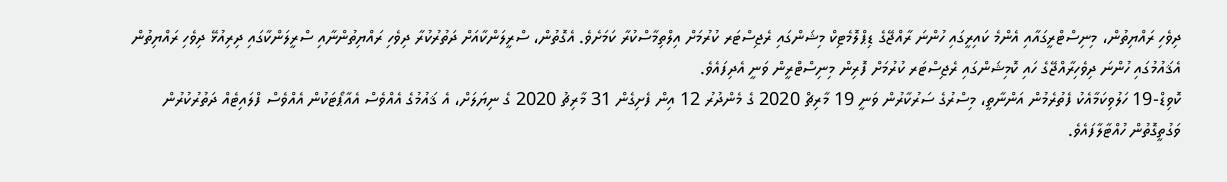ދިވެހި ރައްޔިތުން، މިނިސްޓްރީގައާއި އެންމެ ކައިރީގައި ހުންނަ ރާއްޖޭގެ ޑިޕްލޮމެޓިކް މިޝަންގައި ރެޖިސްޓަރ ކުރުމަށް އިލްތިމާސްކުރާ ކަމަށެވެ. އެގޮތުން، ސްރީލަންކާއަށް ދަތުރުކުރާ ދިވެހި ރައްޔިތުންނާއި ސްރީލަންކާގައި ދިރިއުޅޭ ދިވެހި ރައްޔިތުން އެޤައުމުގައި ހުންނަ ދިވެހިރާއްޖޭގެ ހައި ކޮމިޝަންގައި ރެޖިސްޓަރ ކުރުމަށް ފޮރިން މިނިސްޓްރީން ވަނީ އެދިފައެވެ.
ކޮވިޑް-19 ހަލުވިކަމާއެކު ފެތުރެމުން އަންނާތީ، މިސްރުގެ ސަރުކާރުން ވަނީ 19 މާރިޗް 2020 ގެ މެންދުރު 12 އިން ފެށިގެން 31 މާރިޗު 2020 ގެ ނިޔަލަށް، އެ ޤައުމުގެ އެއްވެސް އެއާޕޯޓަކުން އެއްވެސް ފްލައިޓެއް ދަތުރުކުރުން ވަގުތީގޮތުން ހުއްޓާލާފައެވެ.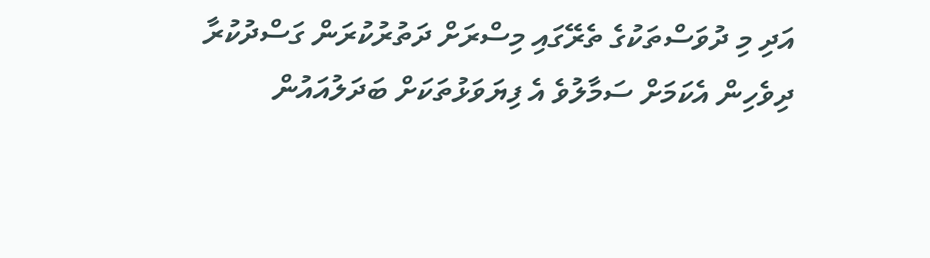އަދި މި ދުވަސްތަކުގެ ތެރޭގައި މިސްރަށް ދަތުރުކުރަން ގަސްދުކުރާ ދިވެހިން އެކަމަށް ސަމާލުވެ އެ ފިޔަވަޅުތަކަށް ބަދަލުއައުން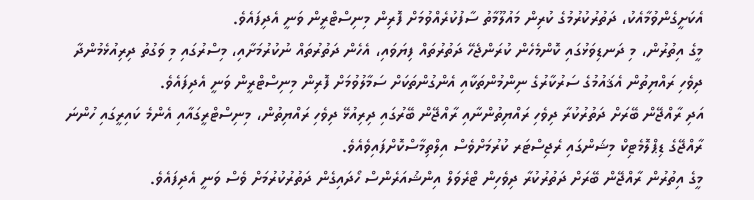އެކަށީގެންވުމާއެކު، ދަތުރުކުރުމުގެ ކުރިން މައުލޫމާތު ސާފުކުރެއްވުމަށް ފޮރިން މިނިސްޓްރީން ވަނީ އެދިފައެވެ.
މީގެ އިތުރުން، މި ދަނޑިވަޅުގައި ކޮންމެހެން ކުރަންޖެހޭ ދަތުރުތައް ފިޔަވައި، އެހެން ދަތުރުތައް ނުކުރުމަށާއި، މިސްރުގައި މި ވަގުތު ދިރިއުޅެމުންދާ ދިވެހި ރައްޔިތުން އެޤައުމުގެ ސަރުކާރުގެ ނިންމުންތަކާއި އެންގުންތަކަށް ސަމާލުވުމަށް ފޮރިން މިނިސްޓްރީން ވަނީ އެދިފައެވެ.
އަދި ރާއްޖޭން ބޭރަށް ދަތުރުކުރާ ދިވެހި ރައްޔިތުންނާއި ރާއްޖޭން ބޭރުގައި ދިރިއުޅޭ ދިވެހި ރައްޔިތުން، މިނިސްޓްރީގައާއި އެންމެ ކައިރީގައި ހުންނަ ރާއްޖޭގެ ޑިޕްލޮމެޓިކް މިޝަންގައި ރެޖިސްޓަރ ކުރުމަށްވެސް އިލްތިމާސްކޮށްފައިވެއެވެ.
މީގެ އިތުރުން ރާއްޖޭން ބޭރަށް ދަތުރުކުރާ ދިވެހިން ޓްރެވަލް އިންޝުއަރެންސް ހޯދައިގެން ދަތުރުކުރުމަށް ވެސް ވަނީ އެދިފައެވެ.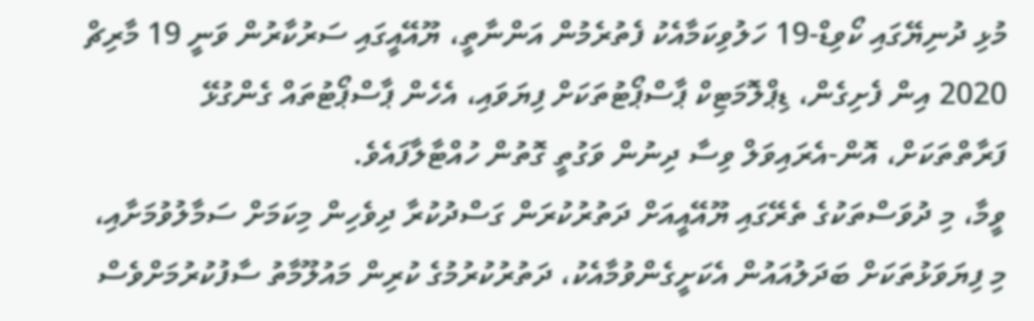މުޅި ދުނިޔޭގައި ކޯވިޑް-19 ހަލުވިކަމާއެކު ފެތުރެމުން އަންނާތީ، ޔޫއޭއީގައި ސަރުކާރުން ވަނީ 19 މާރިޗް 2020 އިން ފެށިގެން، ޑިޕްލޮމަޓިކް ޕާސްޕޯޓުތަކަށް ފިޔަވައި، އެހެން ޕާސްޕޯޓުތައް ގެންގުޅޭ ފަރާތްތަކަށް، އޮން-އެރައިވަލް ވިސާ ދިނުން ވަގުތީ ގޮތުން ހުއްޓާލާފައެވެ.
ވީމާ، މި ދުވަސްތަކުގެ ތެރޭގައި ޔޫއޭއީއަށް ދަތުރުކުރަން ގަސްދުކުރާ ދިވެހިން މިކަމަށް ސަމާލުވުމަށާއި، މި ފިޔަވަޅުތަކަށް ބަދަލުއައުން އެކަށީގެންވުމާއެކު، ދަތުރުކުރުމުގެ ކުރިން މައުލޫމާތު ސާފުކުރުމަށްވެސް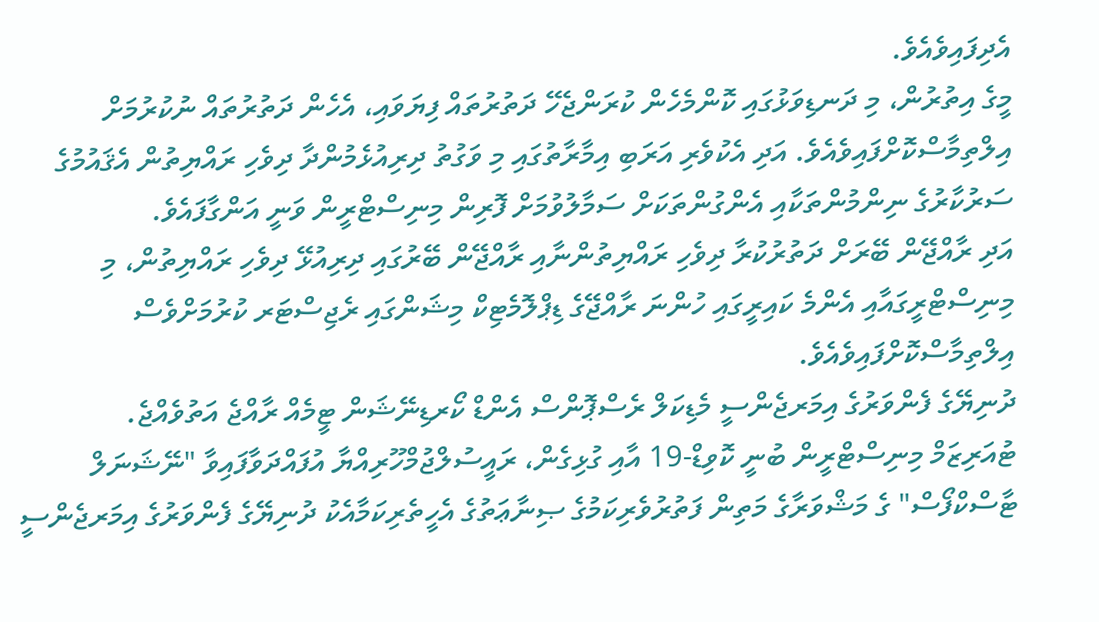އެދިފައިވެއެވެ.
މީގެ އިތުރުން، މި ދަނޑިވަޅުގައި ކޮންމެހެން ކުރަންޖެހޭ ދަތުރުތައް ފިޔަވައި، އެހެން ދަތުރުތައް ނުކުރުމަށް އިލްތިމާސްކޮށްފައިވެއެވެ. އަދި އެކުވެރި އަރަބި އިމާރާތުގައި މި ވަގުތު ދިރިއުޅެމުންދާ ދިވެހި ރައްޔިތުން އެޤައުމުގެ ސަރުކާރުގެ ނިންމުންތަކާއި އެންގުންތަކަށް ސަމާލުވުމަށް ފޮރިން މިނިސްޓްރީން ވަނީ އަންގާފައެވެ.
އަދި ރާއްޖޭން ބޭރަށް ދަތުރުކުރާ ދިވެހި ރައްޔިތުންނާއި ރާއްޖޭން ބޭރުގައި ދިރިއުޅޭ ދިވެހި ރައްޔިތުން، މި މިނިސްޓްރީގައާއި އެންމެ ކައިރީގައި ހުންނަ ރާއްޖޭގެ ޑިޕްލޮމެޓިކް މިޝަންގައި ރެޖިސްޓަރ ކުރުމަށްވެސް އިލްތިމާސްކޮށްފައިވެއެވެ.
ދުނިޔޭގެ ފެންވަރުގެ އިމަރޖެންސީ މެޑިކަލް ރެސްޕޮންސް އެންޑް ކޯރޑިނޭޝަން ޓީމެއް ރާއްޖެ އަތުވެއްޖެ.
ޓުއަރިޒަމް މިނިސްޓްރީން ބުނީ ކޮވިޑް-19 އާއި ގުޅިގެން، ރައީސުލްޖުމްހޫރިއްޔާ އުފައްދަވާފައިވާ "ނޭޝަނަލް ޓާސްކްފޯސް" ގެ މަޝްވަރާގެ މަތިން ފަތުރުވެރިކަމުގެ ޞިނާޢަތުގެ އެހީތެރިކަމާއެކު ދުނިޔޭގެ ފެންވަރުގެ އިމަރޖެންސީ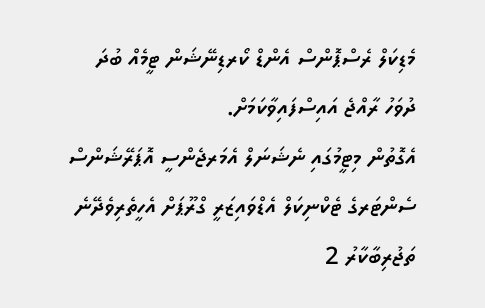މެޑިކަލް ރެސްޕޮންސް އެންޑް ކޯރޑިނޭޝަން ޓީމެއް ބުދަ ދުވަހު ރާއްޖެ އައިސްފައިވާކަމަށް.
އެގޮތުން މިޓީމުގައި ނެޝަނަލް އެމަރޖެންސީ އޮޕަރޭޝަންސް ސެންޓަރގެ ޓެކްނިކަލް އެޑްވައިޒަރީ ގްރޫޕަށް އެހީތެރިވެދޭނެ ތަޖުރިބާކާރު 2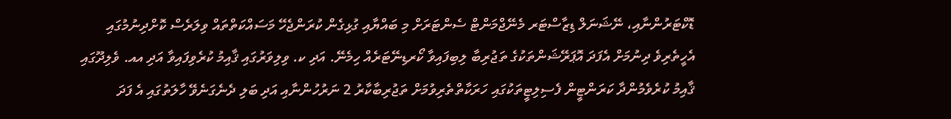ޑޮކްޓަރުންނާއި، ނޭޝަނަލް ޑިޒާސްޓަރ މެނޭޖްމަންޓް ސެންޓަރަށް މި ބައްޔާއި ގުޅިގެން ކުރަންޖެހޭ މަސައްކަތްތައް ވިލަރެސް ކޮށްދިނުމުގައި އެހީތެރިވެ ދިނުމަށް އެފަދަ އޮޕަރޭޝަންތަކުގެ ތަޖުރިބާ ލިބިފައިވާ ކޯރޑިނޭޓަރެއް ހިމެނޭ. އަދި ކ. ވިލިވަރުގައި ޤާއިމު ކުރެވިފައިވާ އަދި އއ. ވެލިދޫގައި ޤާއިމު ކުރެވެމުންދާ ކަރަންޓީން ފެސިލިޓީތަކުގައި ހަރަކާތްތެރިވުމަށް ތަޖުރިބާކާރު 2 ނަރުހުންނާއި އަދި ބަލި ދެނެގަނެވޭ ހާލަތުގައި އެ ފަދަ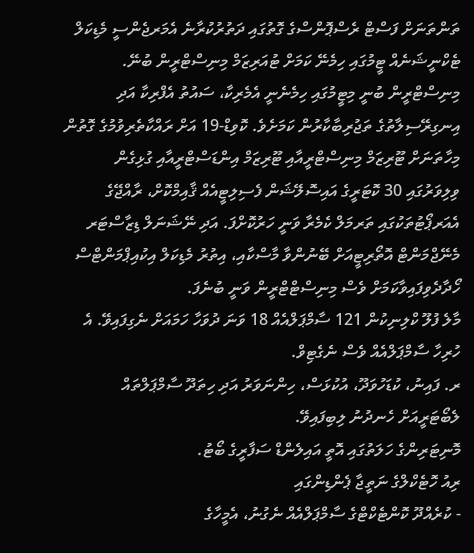ތަންތަނަށް ފަސްޓް ރެސްޕޮންސްގެ ގޮތުގައި ދަތުރުކުރާނެ އެމަރޖެންސީ މެޑިކަލް ޓެކްނީޝަނެއް ޓީމުގައި ހިމެނޭ ކަމަށް ޓުއަރިޒަމް މިނިސްޓްރީން ބުނޭ.
މިނިސްޓްރީން ބުނީ މިޓީމުގައި ހިމެނެނީ އެމެރިކާ، ސައުތު އެފްރިކާ އަދި އިނގިރޭސިލާތުގެ ތަޖުރިބާކާރުން ކަމަށެވެ. ކޮވިޑް-19 އަށް ރައްކާތެރިވުމުގެ ގޮތުން މިހާތަނަށް ޓޫރިޒަމް މިނިސްޓްރީއާއި ޓޫރިޒަމް އިންޑަސްޓްރީއާއި ގުޅިގެން ވިލިވަރުގައި 30 ކޮޓަރީގެ އައިސޮލޭޝަން ފެސިލިޓީއެއް ޤާއިމްކޮށް، ރާއްޖޭގެ އެއަރޕޯޓުތަކުގައި ތަރމަލް ކެމެރާ ވަނީ ހަރުކޮށްފަ. އަދި ނޭޝަނަލް ޑިޒާސްޓަރ މެނޭޖްމަންޓް އޮތޯރިޓީއަށް ބޭނުންވާ މާސްކާއި، އިތުރު މެޑިކަލް އިކުއިޕްމަންޓްސް ހޯދާދެވިފައިވާކަމަށް ވެސް މިނިސްޓްޓްރީން ވަނީ ބުނެފަ.
މާލެ ފުލޫ ކްލިނިކުން 121 ސާމްޕަލްއެއް 18 ވަނަ ދުވަހާ ހަމައަށް ނެގިފައިވޭ. އެ ހުރިހާ ސާމްޕަލްއެއް ވެސް ނެގެޓިވް.
ރ. ފައިނު، ކުޑަހުވަދޫ، އުކުޅަސް، ހިންނަވަރު އަދި ހިތަދޫ ސާމްޕަލްތައް ލެބޯޓަރީއަށް ހެނދުނު ލިބިފައިވޭ.
މޮނިޓަރިންގެ ހަލަތުގައި އޮތީ އައިލެންޑް ސަފާރީގެ ބޯޓު.
ރިއު ހޮޓެކްލްގެ ނަތީޖާ ޕެންޑިންގައި
- ކުރެއްދޫ ކޮންޓެކްޓްގެ ސާމްޕަލްއެއް ނެގުނު، އެމީހާގެ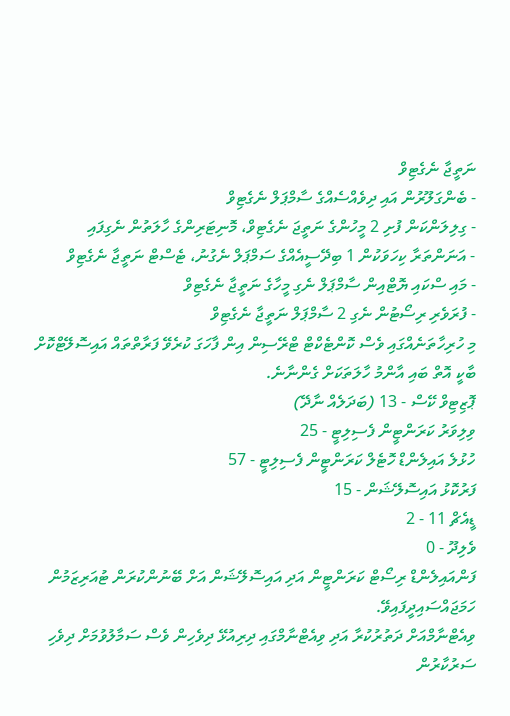ނަތީޖާ ނެގެޓިވް
- ބެންގަލޫރުން އައި ދިވެއްސެއްގެ ސާމްޕަލް ނެގެޓިވް
- ގިލިލަންކަން ފުށި 2 މީހުންގެ ނަތީޖަ ނެގެޓިވް، މޮނިޓަރިންގެ ހާލަތުން ނެގިފައި
- އަނަންތަރާ ކިހަވަކުން 1 ބިދޭސީއެއްގެ ސަމްޕަލް ނެގުނު، ޓެސްޓް ނަތީޖާ ނެގެޓިވް
- މައި ސްކައި ޔޮޓްއިން ސާމްޕަލް ނެގި މީހާގެ ނަތީޖާ ނެގެޓިވް
- ފުރަވެރި ރިސޯޓުން ނެގި 2 ސާމްޕަލް ނަތީޖާ ނެގެޓިވް
މި ހުރިހާތަނެއްގައި ވެސް ކޮންޓެކްޓް ޓްރޭސިން އިން ފާހަގަ ކުރެވޭ ފަރާތްތައް އައިސޮލޭޓްކޮށް ބާކީ އޮތް ބައި އާންމު ހާލަތަކަށް ގެންނާނެ.
ޕޮޒިޓިވް ކޭސް - 13 (ބަދަލެއް ނާދޭ)
ވިލިވަރު ކަރަންޓީން ފެސިލިޓީ - 25
ހުޅުލެ އައިލެންޑް ހޮޓެލް ކަރަންޓީން ފެސިލިޓީ - 57
ފަރުކޮޅު އައިސޮލޭޝަން - 15
ޑީއެޗް 11 - 2
ވެލިދޫ - 0
ފަންއައިލެންޑް ރިސޯޓް ކަރަންޓީން އަދި އައިސޮލޭޝަން އަށް ބޭނުންކުރަން ޓުއަރިޒަމުން ހަމަޖައްސައިދީފައިވޭ.
ވިއެޓްނާމްއަށް ދަތުރުކުރާ އަދި ވިއެޓްނާމްގައި ދިރިއުޅޭ ދިވެހިން ވެސް ސަމާލުވުމަށް ދިވެހި ސަރުކާރުން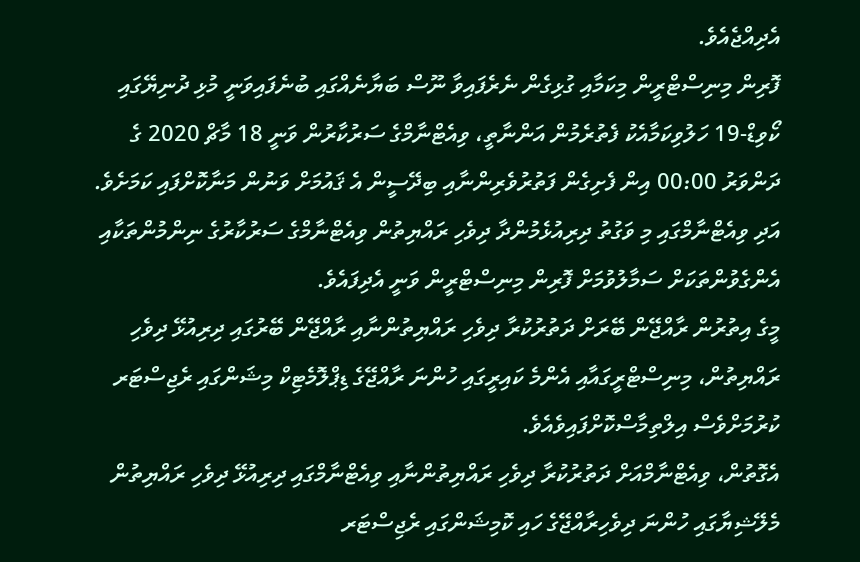އެދިއްޖެއެވެ.
ފޮރިން މިނިސްޓްރީން މިކަމާއި ގުޅިގެން ނެރެފައިވާ ނޫސް ބަޔާނެއްގައި ބުނެފައިވަނީ މުޅި ދުނިޔޭގައި ކޯވިޑް-19 ހަލުވިކަމާއެކު ފެތުރެމުން އަންނާތީ، ވިއެޓްނާމްގެ ސަރުކާރުން ވަނީ 18 މާޗް 2020 ގެ ދަންވަރު 00:00 އިން ފެށިގެން ފަތުރުވެރިންނާއި ބިދޭސީން އެ ޤައުމަށް ވަނުން މަނާކޮށްފައި ކަމަށެވެ.
އަދި ވިއެޓްނާމްގައި މި ވަގުތު ދިރިއުޅެމުންދާ ދިވެހި ރައްޔިތުން ވިއެޓްނާމްގެ ސަރުކާރުގެ ނިންމުންތަކާއި އެންގެވުންތަކަށް ސަމާލުވުމަށް ފޮރިން މިނިސްޓްރީން ވަނީ އެދިފައެވެ.
މީގެ އިތުރުން ރާއްޖޭން ބޭރަށް ދަތުރުކުރާ ދިވެހި ރައްޔިތުންނާއި ރާއްޖޭން ބޭރުގައި ދިރިއުޅޭ ދިވެހި ރައްޔިތުން، މިނިސްޓްރީގައާއި އެންމެ ކައިރީގައި ހުންނަ ރާއްޖޭގެ ޑިޕްލޮމެޓިކް މިޝަންގައި ރެޖިސްޓަރ ކުރުމަށްވެސް އިލްތިމާސްކޮށްފައިވެއެވެ.
އެގޮތުން، ވިއެޓްނާމްއަށް ދަތުރުކުރާ ދިވެހި ރައްޔިތުންނާއި ވިއެޓްނާމްގައި ދިރިއުޅޭ ދިވެހި ރައްޔިތުން މެލޭޝިޔާގައި ހުންނަ ދިވެހިރާއްޖޭގެ ހައި ކޮމިޝަންގައި ރެޖިސްޓަރ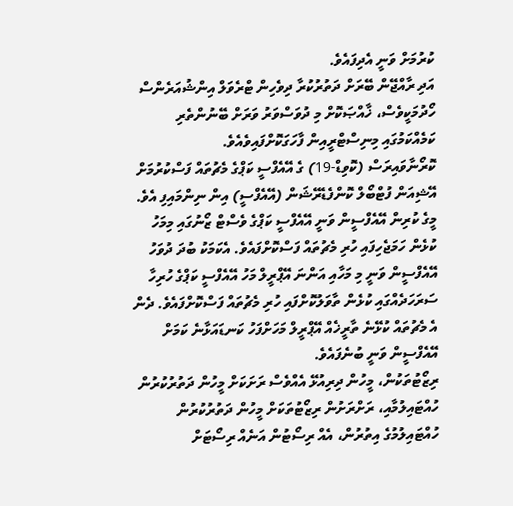ކުރުމަށް ވަނީ އެދިފައެވެ.
އަދި ރާއްޖޭން ބޭރަށް ދަތުރުކުރާ ދިވެހިން ޓްރެވަލް އިންޝުއަރެންސް ހޯދުމަކީވެސް، ޚާއްޞަކޮށް މި ދުވަސްވަރު ވަރަށް ބޭނުންތެރި ކަމެއްކަމުގައި މިނިސްޓްރީއިން ފާހަގަކޮށްފައިވެއެވެ.
ކޮރޯނާވައިރަސް (ކޮވިޑް-19) ގެ އޭއެފްސީ ކަޕްގެ މެޗުތައް ފަސްކުރުމަށް އޭޝިއަން ފުޓްބޯލް ކޮންފެޑެރޭޝަން (އޭއެފްސީ) އިން ނިންމައިފި އެވެ.
މީގެ ކުރިން އޭއެފްސީން ވަނީ އޭއެފްސީ ކަޕްގެ ވެސްޓް ޒޯނުގައި މިމަހު ކުޅެން ހަމަޖެހިފައި ހުރި މެޗުތައް ފަސްކޮށްފައެވެ. އެކަމަކު ބުދަ ދުވަހު އޭއެފްސީން ވަނީ މި މަހާއި އަންނަ އޭޕްރީލް މަހު އޭއެފްސީ ކަޕްގެ ހުރިހާ ސަރަހަދެއްގައި ކުޅެން ތާވަލުކޮށްފައި ހުރި މެޗުތައް ފަސްކޮށްފައެވެ. ދެން އެ މެޗުތައް ކުޅޭނެ ތާރީޚެއް އޭޕްރީލް މަހަށްފަހު ކަނޑައަޅާނެ ކަމަށް އޭއެފްސީން ވަނީ ބުނެފައެވެ.
ރިޒޯޓުތަކުން، މީހުން ދިރިއުޅޭ އެއްވެސް ރަށަކަށް މީހުން ދަތުރުކުރުން ހުއްޓައިލުމާއި، ރަށްރަށުން ރިޒޯޓުތަކަށް މީހުން ދަތުރުކުރުން ހުއްޓައިލުމުގެ އިތުރުން، އެއް ރިސޯޓުން އަނެއް ރިސޯޓަށް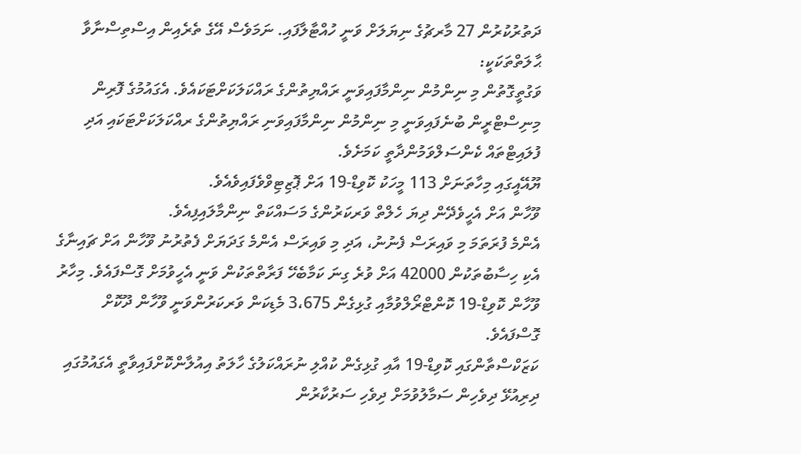ދަތުރުކުރުން 27 މާރޗުގެ ނިޔަލަށް ވަނީ ހުއްޓާލާފައި. ނަމަވެސް އޭގެ ތެރެއިން އިސްތިސްނާވާ ޙާލަތްތަކަކީ:
ވަގުތީގޮތުން މި ނިންމުން ނިންމާފައިވަނީ ރައްޔިތުންގެ ރައްކަލަކަށްޓަކައެވެ. އެގައުމުގެ ފޮރިން މިނިސްޓްރީން ބުނެފައިވަނީ މި ނިންމުން ނިންމާފައިވަނި ރައްޔިތުންގެ ރއްކަލަކަށްޓަކައި އަދި ފުލައިޓްތައް ކެންސަލްވަމުންދާތީ ކަމަށެވެ.
ޔޫއޭއީގައި މިހާތަނަށް 113 މީހަކު ކޮވިޑް-19 އަށް ޕޮޒިޓިވްވެފައިވެއެވެ.
ވޫހާން އަށް އެހީވެދޭން ދިޔަ ހެލްތް ވަރކަރުންގެ މަސައްކަތް ނިންމާލައިފިއެވެ.
އެންމެ ފުރަތަމަ މި ވައިރަސް ފެނުނު، އަދި މި ވައިރަސް އެންމެ ގަދަޔަށް ފެތުރުނު ވޫހާން އަށް ޗައިނާގެ އެކި ހިސާބުތަކުން 42000 އަށް ވުރެ ގިނަ ކަމާބެހޭ ފަރާތްތަކުން ވަނީ އެހީވުމަށް ގޮސްފައެވެ. މިހާރު ވޫހާން ކޮވިޑް-19 ކޮންޓްރޯލްވުމާއި ގުޅިގެން 3،675 މެޑިކަން ވަރކަރުންވަނީ ވޫހާން ދޫކޮށް ގޮސްފައެވެ.
ކަޒަކްސްތާންގައި ކޮވިޑް-19 އާއި ގުޅިގެން ކުއްލި ނުރައްކަލުގެ ހާލަތު އިއުލާންކޮށްފައިވާތީ އެގައުމުގައި ދިރިއުޅޭ ދިވެހިން ސަމާލުވުމަށް ދިވެހި ސަރުކާރުން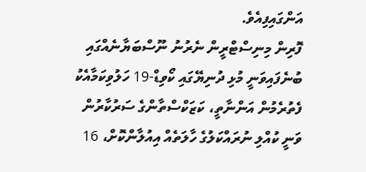އަންގައިފިއެވެ.
ފޮރިން މިނިސްޓްރީން ނެރުނު ނޫސްބަޔާނެއްގައި ބުނެފައިވަނީ މުޅި ދުނިޔޭގައި ކޯވިޑް-19 ހަލުވިކަމާއެކު ފެތުރެމުން އަންނާތީ، ކަޒަކްސްތާންގެ ސަރުކާރުން ވަނީ ކުއްލި ނުރައްކަލުގެ ހާލަތެއް އިއުލާންކޮށް، 16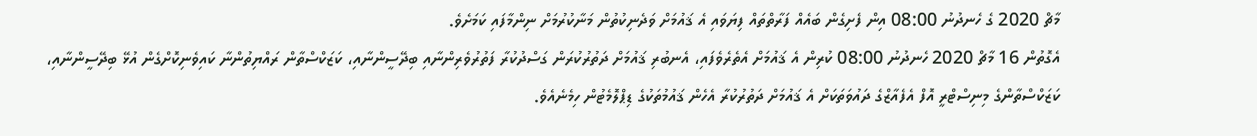މާޗް 2020 ގެ ހެނދުނު 08:00 އިން ފެށިގެން ބައެއް ފަރާތްތައް ފިޔަވައި އެ ޤައުމަށް ވަދެނިކުތުން މަނާކުރުމަށް ނިންމާފައި ކަމަށެވެ.
އެގޮތުން 16 މާޗް 2020 ހެނދުނު 08:00 ކުރިން އެ ޤައުމަށް އެތެރެވެފައި، އެނބުރި ޤައުމަށް ދަތުރުކުރަން ގަސްދުކުރާ ފަތުރުވެރިންނާއި ބިދޭސީންނާއި، ކަޒަކްސްތާން ރައްޔިތުންނާ ކައިވެނިކޮށްގެން އުޅޭ ބިދޭސީންނާއި، ކަޒަކްސްތާންގެ މިނިސްޓްރީ އޮފް އެފެއާޒްގެ ދައުވަތަކަށް އެ ޤައުމަށް ދަތުރުކުރާ އެހެން ޤައުމުތަކުގެ ޑިޕްލޮމެޓުން ހިމެނެއެވެ.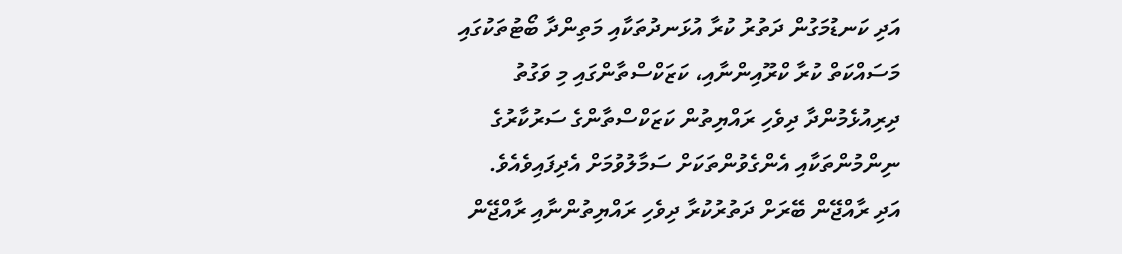އަދި ކަނޑުމަގުން ދަތުރު ކުރާ އުޅަނދުތަކާއި މަތިންދާ ބޯޓުތަކުގައި މަސައްކަތް ކުރާ ކްރޫއިންނާއި، ކަޒަކްސްތާންގައި މި ވަގުތު ދިރިއުޅެމުންދާ ދިވެހި ރައްޔިތުން ކަޒަކްސްތާންގެ ސަރުކާރުގެ ނިންމުންތަކާއި އެންގެވުންތަކަށް ސަމާލުވުމަށް އެދިފައިވެއެވެ.
އަދި ރާއްޖޭން ބޭރަށް ދަތުރުކުރާ ދިވެހި ރައްޔިތުންނާއި ރާއްޖޭން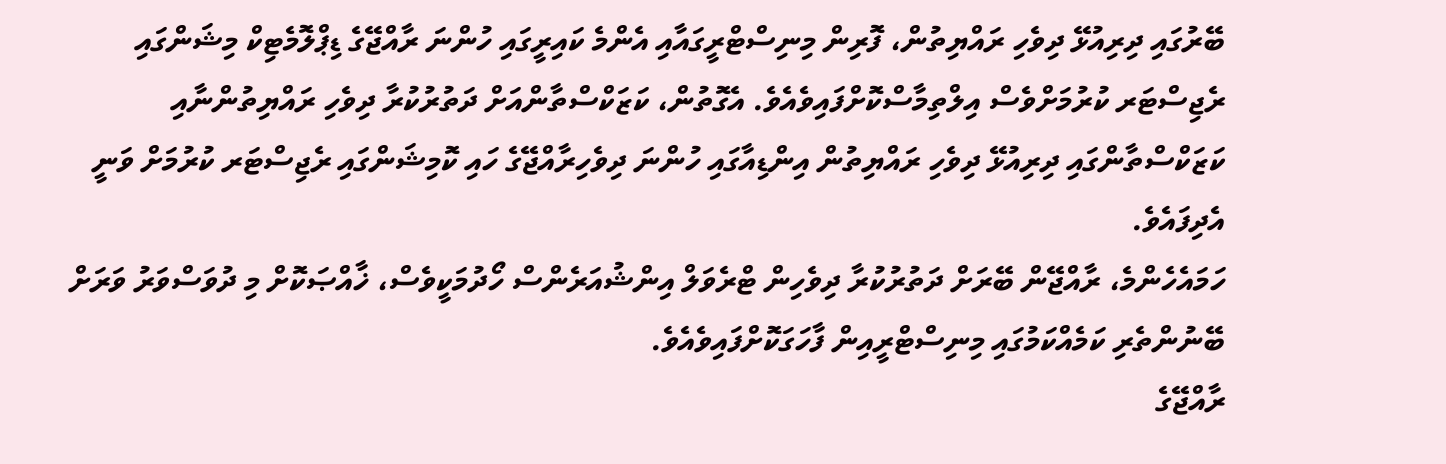ބޭރުގައި ދިރިއުޅޭ ދިވެހި ރައްޔިތުން، ފޮރިން މިނިސްޓްރީގައާއި އެންމެ ކައިރީގައި ހުންނަ ރާއްޖޭގެ ޑިޕްލޮމެޓިކް މިޝަންގައި ރެޖިސްޓަރ ކުރުމަށްވެސް އިލްތިމާސްކޮށްފައިވެއެވެ. އެގޮތުން، ކަޒަކްސްތާންއަށް ދަތުރުކުރާ ދިވެހި ރައްޔިތުންނާއި ކަޒަކްސްތާންގައި ދިރިއުޅޭ ދިވެހި ރައްޔިތުން އިންޑިއާގައި ހުންނަ ދިވެހިރާއްޖޭގެ ހައި ކޮމިޝަންގައި ރެޖިސްޓަރ ކުރުމަށް ވަނީ އެދިފައެވެ.
ހަމައެހެންމެ، ރާއްޖޭން ބޭރަށް ދަތުރުކުރާ ދިވެހިން ޓްރެވަލް އިންޝުއަރެންސް ހޯދުމަކީވެސް، ޚާއްޞަކޮށް މި ދުވަސްވަރު ވަރަށް ބޭނުންތެރި ކަމެއްކަމުގައި މިނިސްޓްރީއިން ފާހަގަކޮށްފައިވެއެވެ.
ރާއްޖޭގެ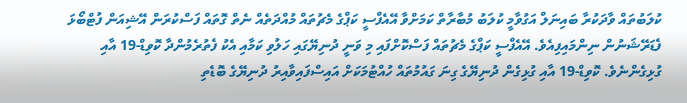ކުލަބުތައް ވާދަކުރާ ބައިނަލް އަގުވާމީ ކުލަބު މުބާރާތް ކަމަށްވާ އޭއެފްސީ ކަޕްގެ މެޗުތައް މުއްދަތެއް ނެތް ގޮތައް ފަސްކުރަން އޭޝިއަން ފުޓްބޯޅަ ފެޑަރޭޝަނުން ނިންމައިފިއެވެ. އޭއެފްސީ ކަޕްގެ މެޗުތައް ފަސްކޮށްފައި މި ވަނީ ދުނިޔޭގައި ހަލުވި ކަމާއި އެކު ފެތުރެމުންދާ ކޮވިޑް-19 އާއި ގުޅިގެންނެވެ. ކޮވިޑް-19 އާއި ގުޅިގެން ދުނިޔޭގެ ގިނަ ގައުމުތައް ހުއްޓުމަކަށް އައިސްފައިވާއިރު ދުނިޔޭގެ ބޮޑެތި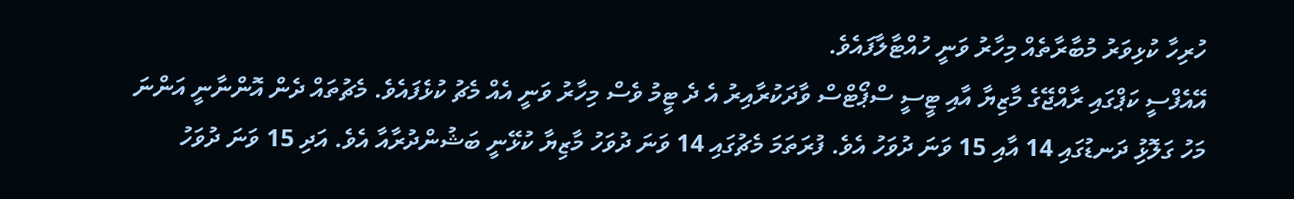ހުރިހާ ކުޅިވަރު މުބާރާތެއް މިހާރު ވަނީ ހުއްޓާލާފައެވެ.
އޭއެފްސީ ކަޕްގައި ރާއްޖޭގެ މާޒިޔާ އާއި ޓީސީ ސްޕޯޓްސް ވާދަކުރާއިރު އެ ދެ ޓީމު ވެސް މިހާރު ވަނީ އެއް މެޗު ކުޅެފައެވެ. މެޗުތައް ދެން އޮންނާނީ އަންނަ މަހު ގަލޮޅުި ދަނޑުގައި 14 އާއި 15 ވަނަ ދުވަހު އެވެ. ފުރަތަމަ މެޗުގައި 14 ވަނަ ދުވަހު މާޒިޔާ ކުޅޭނީ ބަޝުންދުރާއާ އެވެ. އަދި 15 ވަނަ ދުވަހު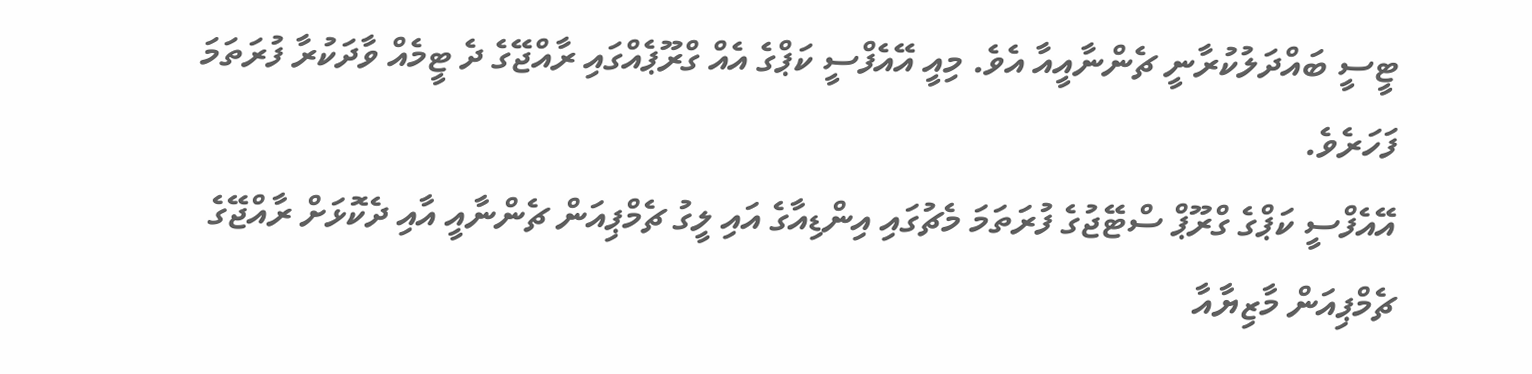ޓީސީ ބައްދަލުކުރާނީ ޗެންނާއީއާ އެވެ. މިއީ އޭއެފްސީ ކަޕްގެ އެއް ގްރޫޕެއްގައި ރާއްޖޭގެ ދެ ޓީމެއް ވާދަކުރާ ފުރަތަމަ ފަހަރެވެ.
އޭއެފްސީ ކަޕްގެ ގްރޫޕް ސްޓޭޖުގެ ފުރަތަމަ މެޗުގައި އިންޑިއާގެ އައި ލީގު ޗެމްޕިއަން ޗެންނާއީ އާއި ދެކޮޅަށް ރާއްޖޭގެ ޗެމްޕިއަން މާޒިޔާއާ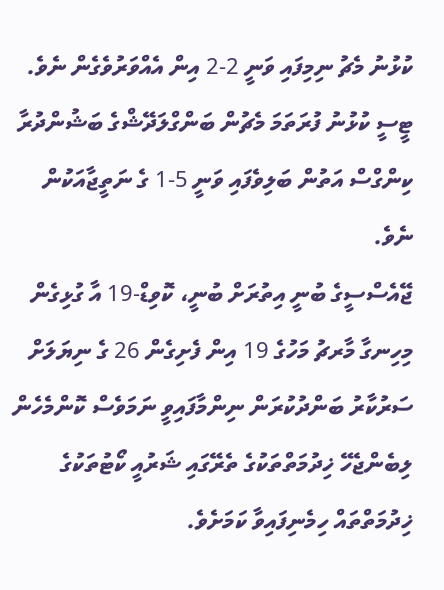ކުޅުނު މެޗު ނިމިފައި ވަނީ 2-2 އިން އެއްވަރުވެގެން ނެވެ. ޓީސީ ކުޅުނު ފުރަތަމަ މެޗުން ބަންގްލަދޭޝްގެ ބަޝުންދުރާ ކިންގްސް އަތުން ބަލިވެފައި ވަނީ 5-1 ގެ ނަތީޖާއަކުން ނެވެ.
ޖޭއެސްސީގެ ބުނީ އިތުރަށް ބުނީ، ކޮވިޑް-19 އާ ގުޅިގެން މިހިނގާ މާރޗު މަހުގެ 19 އިން ފެށިގެން 26 ގެ ނިޔަލަށް ސަރުކާރު ބަންދުކުރަން ނިންމާފައިވީ ނަމަވެސް ކޮންމެހެން ލިބެންޖެހޭ ޚިދުމަތްތަކުގެ ތެރޭގައި ޝަރުއީ ކޯޓުތަކުގެ ޚިދުމަތްތައް ހިމެނިފައިވާ ކަމަށެވެ.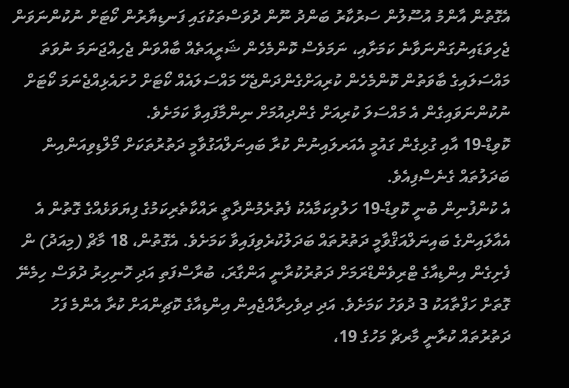އެގޮތުން އާންމު އުސޫލުން ސަރުކާރު ބަންދު ނޫން ދުވަސްތަކުގައި ފަނޑިޔާރުން ކޯޓަށް ނުކުންނަވަން ޖެހިވަޑައިނުގަންނަވާނެ ކަމަށާއި، ނަމަވެސް ކޮންމެހެން ޝަރީއަތެއް ބާއްވަން ޖެހިއްޖަނަމަ ނުވަތަ މައްސަލައިގެ ބާވަތުން ކޮންމެހެން ކުރިއަށްގެންދަންޖެހޭ މައްސަލައެއް ކޯޓަށް ހުށައެޅިއްޖެނަމަ ކޯޓަށް ނުކުންނަވައިގެން އެ މައްސަލަ ކުރިއަށް ގެންދިއުމަށް ނިންމާފައިވާ ކަމަށެވެ.
ކޮވިޑް-19 އާއި ގުޅިގެން ގައުމީ އެއަރލައިނުން ކުރާ ބައިނަލްއަގުވާމީ ދަތުރުތަކަށް މޯލްޑިވިއަންއިން ބަދަލުތައް ގެނެސްފިއެވެ.
އެ ކުންފުނިން ބުނީ ކޮވިޑް-19 ހަލުވިކަމާއެކު ފެތުރެމުންދާތީ ރައްކާތެރިކަމުގެ ފިޔަވަޅެއްގެ ގޮތުން އެ އެއާލައިންގެ ބައިނަލްއަޤްވާމީ ދަތުރުތައް ބަދަލުކުރެވިފައިވާ ކަމަށެވެ. އެގޮތުން، 18 މާޗް (މިއަދު) ން ފެށިގެން އިންޑިއާގެ ޓްރިވެންޑްރަމަށް ދަތުރުކުރާނީ އަންގާރަ، ބުރާސްފަތި އަދި ހޮނިހިރު ދުވަސް ހިމެނޭ ގޮތަށް ހަފްތާއަކު 3 ދުވަހު ކަމަށެވެ. އަދި ދިވެހިރާއްޖެއިން އިންޑިއާގެ ކޮޗިންއަށް ކުރާ އެންމެ ފަހު ދަތުރުތައް ކުރާނީ މާރޗް މަހުގެ 19،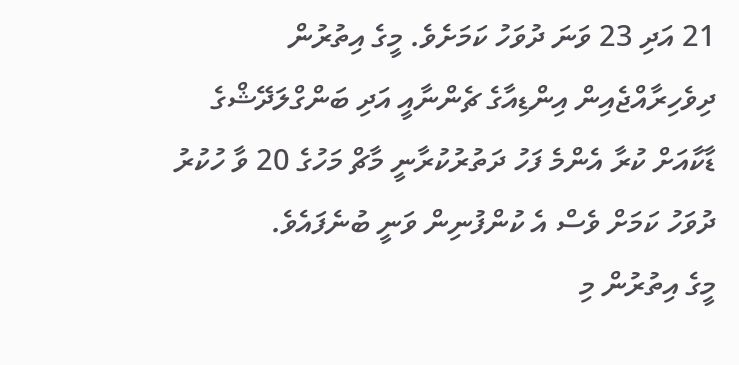21 އަދި 23 ވަނަ ދުވަހު ކަމަށެވެ. މީގެ އިތުރުން ދިވެހިރާއްޖެއިން އިންޑިއާގެ ޗެންނާއީ އަދި ބަންގްލަދޭޝްގެ ޑާކާއަށް ކުރާ އެންމެ ފަހު ދަތުރުކުރާނީ މާޗް މަހުގެ 20 ވާ ހުކުރު ދުވަހު ކަމަށް ވެސް އެ ކުންފުނިން ވަނީ ބުނެފައެވެ.
މީގެ އިތުރުން މި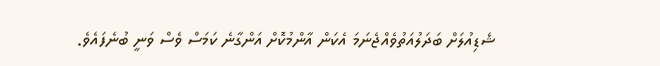ޝެޑިއުލަށް ބަދަލުއަތުވެއްޖެނަމަ އެކަން އާންމުކޮށް އަންގާނެ ކަމަސް ވެސް ވަނީ ބުނެފައެވެ.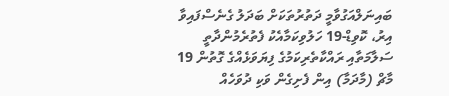ބައިނަލްއަގުވާމީ ދަތުރުތަކަށް ބަދަލު ގެނެސްފައިވާ އިރު، ކޮވިޑް-19 ހަލުވިކަމާއެކު ފެތުރެމުންދާތީ ސަލާމަތާއި ރައްކާތެރިކަމުގެ ފިޔަވަޅެއްގެ ގޮތުން 19 މާޗް (މާދަމާ) އިން ފެށިގެން ވަކި ދުވަހެއް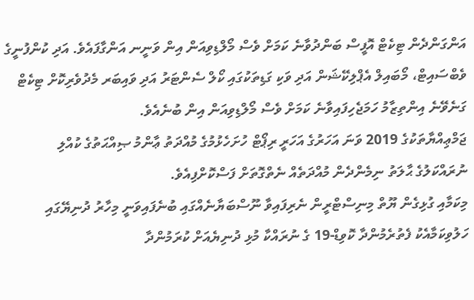އަންގަންދެން ޓިކެޓް އޮފީސް ބަންދުވާނެ ކަމަށް ވެސް މޯލްޑިވިއަން އިން ވަނީނ އަންގާފައެވެ. އަދި ކުންފުނީގެ ވެބްސައިޓް، މޯބައިލް އެޕްލިކޭޝަން އަދި ވަކި ގަޑިތަކުގައި ކޯލް ސެންޓަރު އަދި ވައިބަރ މެދުވެރިކޮށް ޓިކެޓް ގަނެވޭނެ އިންތިޒާމު ހަމަޖެހިފައިވާނެ ކަމަށް ވެސް މޯލްޑިވިއަން އިން ބުނެއެވެ.
ޖަމްޢިއްޔާތަކުގެ 2019 ވަނަ އަހަރުގެ އަހަރީ ރިޕޯޓް ހުށަހެޅުމުގެ މުއްދަތު ޢާންމު ޞިއްޙަތުގެ ކުއްލި ނުރައްކަލުގެ ޙާލަތު ނިމެންދެން މުއްދަތެއް ނެތްގޮތަށް ފަސްކޮށްފިއެވެ.
މިކަމާއި ގުޅިގެން ޔޫތް މިނިސްޓްރީން ނެރިފައިވާ ނޫސްބަޔާނެއްގައި ބުނެފައިވަނީ މިހާރު ދުނިޔޭގައި ހަލުވިކަމާއެކު ފެތުރެމުންދާ ކޮވިޑް-19 ގެ ނުރައްކާ މުޅި ދުނިޔެއަށް ކުރަމުންދާ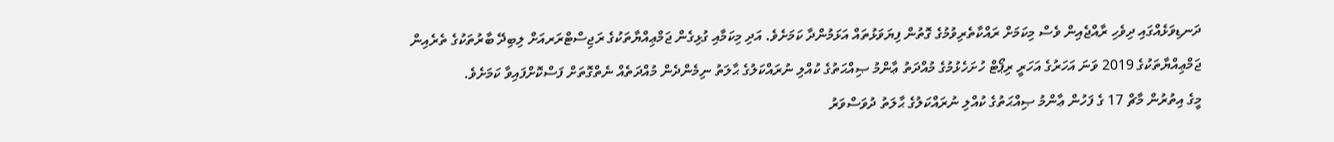ދަނޑިވަޅެއްގައި ދިވެހި ރާއްޖެއިން ވެސް މިކަމަށް ރައްކާތެރިވުމުގެ ގޮތުން ފިޔަވަޅުތައް އަޅަމުންދާ ކަމަށެވެ. އަދި މިކަމާއި ގުޅިގެން ޖަމްޢިއްޔާތަކުގެ ރަޖިސްޓްރަރއަށް ލިބިދޭ ބާރުތަކުގެ ތެރެއިން ޖަމްޢިއްޔާތަކުގެ 2019 ވަނަ އަހަރުގެ އަހަރީ ރިޕޯޓް ހުށަހެޅުމުގެ މުއްދަތު ޢާންމު ޞިއްޙަތުގެ ކުއްލި ނުރައްކަލުގެ ޙާލަތު ނިމެންދެން މުއްދަތެއް ނެތްގޮތަށް ފަސްކޮށްފައިވާ ކަމަށެވެ.
މީގެ އިތުރުން މާޗް 17 ގެ ފަހުން ޢާންމު ޞިއްޙަތުގެ ކުއްލި ނުރައްކަލުގެ ޙާލަތު ދުވަސްވަރު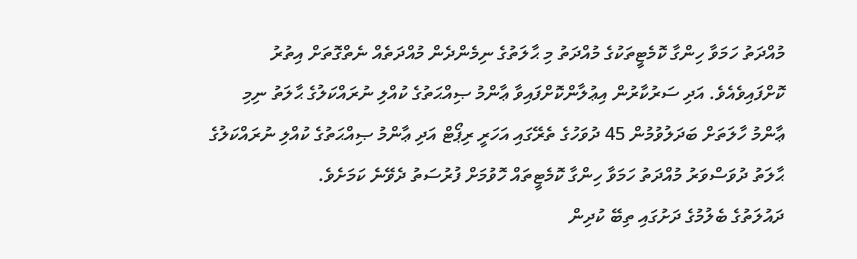މުއްދަތު ހަމަވާ ހިންގާ ކޮމެޓީތަކުގެ މުއްދަތު މި ޙާލަތުގެ ނިމެންދެން މުއްދަތެއް ނެތްގޮތަށް އިތުރު ކޮށްފައިވެއެވެ. އަދި ސަރުކާރުން އިޢުލާންކޮށްފައިވާ ޢާންމު ޞިއްޙަތުގެ ކުއްލި ނުރައްކަލުގެ ޙާލަތު ނިމި ޢާންމު ހާލަތަށް ބަދަލުވުމުން 45 ދުވަހުގެ ތެރޭގައި އަހަރީ ރިޕޯޓް އަދި ޢާންމު ޞިއްޙަތުގެ ކުއްލި ނުރައްކަލުގެ ޙާލަތު ދުވަސްވަރު މުއްދަތު ހަމަވާ ހިންގާ ކޮމެޓީތައް ހޮވުމަށް ފުރުސަތު ދެވޭނެ ކަމަށެވެ.
ދައުލަތުގެ ބެލުމުގެ ދަށުގައި ތިބޭ ކުދިން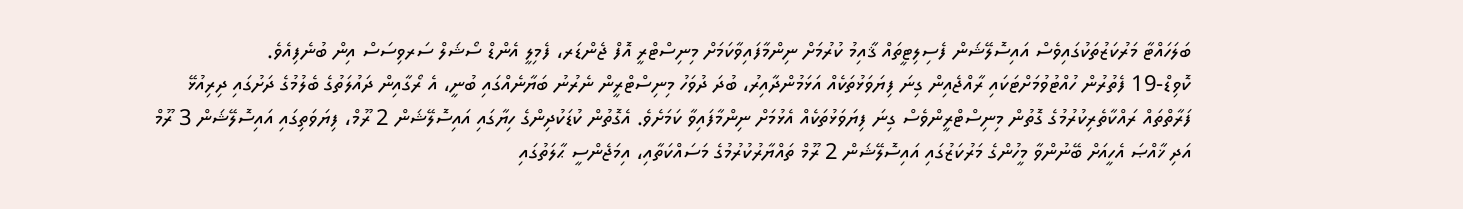ބަލަހައްޓާ މަރުކަޒުތަކުގައިވެސް އައިސޮލޭޝަން ފެސިލިޓީތައް ޤާއިމު ކުރުމަށް ނިންމާފައިވާކަމަށް މިނިސްޓްރީ އޮފް ޖެންޑަރ، ފެމިލީ އެންޑް ސޯޝަލް ސަރވިސަސް އިން ބުނެފިއެވެ.
ކޮވިޑް-19 ފެތުރުން ހުއްޓުވުމަށްޓަކައި ރާއްޖެއިން ގިނަ ފިޔަވަޅުތަކެއް އަޅަމުންދާއިރު، ބުދަ ދުވަހު މިނިސްޓްރީން ނެރުނު ބަޔާނެއްގައި ބުނީ، އެ ރޯގާއިން ދައުލަތުގެ ބެލުމުގެ ދަށުގައި ދިރިއުޅޭ ފަރާތްތައް ރައްކާތެރިކުރުމުގެ ގޮތުން މިނިސްޓްރީންވެސް ގިނަ ފިޔަވަޅުތަކެއް އެޅުމަށް ނިންމާފައިވާ ކަމަށެވެ. އެގޮތުން ކުޑަކުދިންގެ ހިޔާގައި އައިސޮލޭޝަން 2 ރޫމް، ފިޔަވަތިގައި އައިސޮލޭޝަން 3 ރޫމް އަދި ޚާއްޞަ އެހީއަށް ބޭނުންވާ މީހުންގެ މަރުކަޒުގައި އައިސޮލޭޝަން 2 ރޫމް ތައްޔާރުކުރުމުގެ މަސައްކަތާއި، އިމަޖެންސީ ޙާލަތުގައި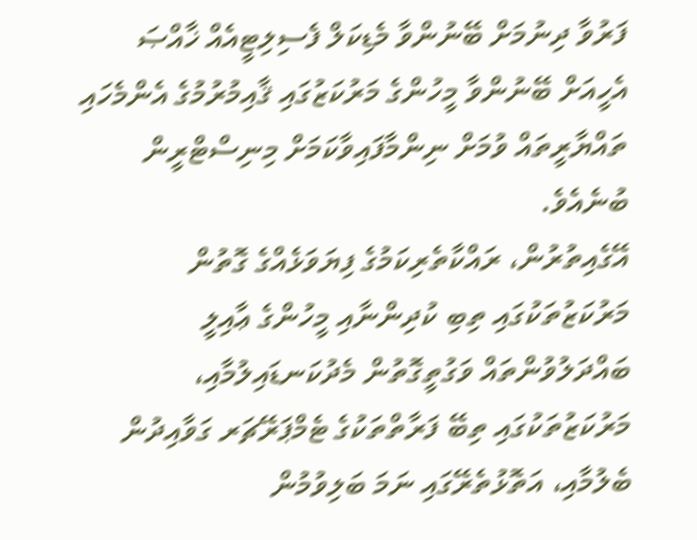ފަރުވާ ދިނުމަށް ބޭނުންވާ މެޑިކަލް ފެސިލިޓީއެއް ޚާއްޞަ އެހީއަށް ބޭނުންވާ މީހުންގެ މަރުކަޒުގައި ޤާއިމުރުމުގެ އެންމެހައި ތައްޔާރީތައް ވުމަށް ނިންމާފައިވާކަމަށް މިނިސްޓްރީން ބުނެއެވެ.
އޭގެއިތުރުން، ރައްކާތެރިކަމުގެ ފިޔަވަޅެއްގެ ގޮތުން މަރުކަޒުތަކުގައި ތިބި ކުދިންނާއި މީހުންގެ ޢާއިލީ ބައްދަލުވުންތައް ވަގުތީގޮތުން މެދުކަނޑައިލުމާއި، މަރުކަޒުތަކުގައި ތިބޭ ފަރާތްތަކުގެ ޓެމްޕަރޭޗަރ ގަވާއިދުން ބެލުމާއި، އަތޮޅުތެރޭގައި ނަމަ ބަލިވުމުން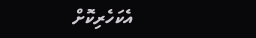އެކަހެރިކޮށް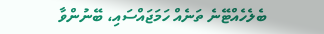ބެލެހެއްޓޭނެ ތަނެއް ހަމަޖައްސައި، ބޭނުންވާ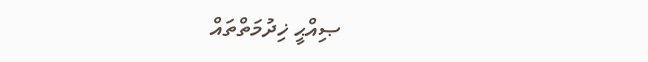ޞިއްޙީ ޚިދުމަތްތައް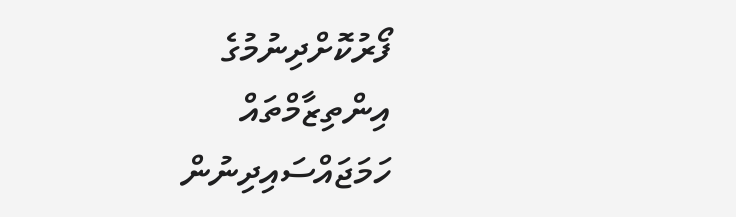ފޯރުކޮށްދިނުމުގެ އިންތިޒާމްތައް ހަމަޖައްސައިދިނުން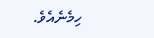ހިމެނެއެވެ.